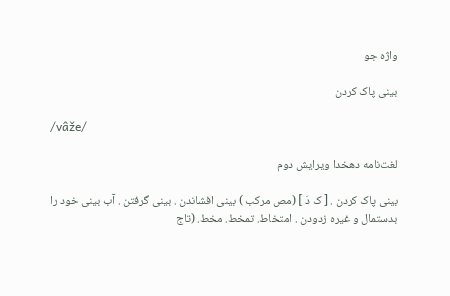واژه جو

بینی پاک کردن

/vâže/

لغت‌نامه دهخدا ویرایش دوم

بینی پاک کردن . [ ک دَ ] (مص مرکب ) بینی افشاندن . بینی گرفتن . آب بینی خود را بدستمال و غیره زدودن . امتخاط. تمخط. مخط. (تاج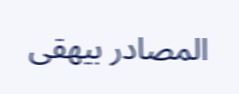المصادر بیهقی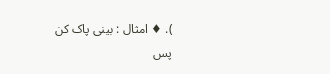). ♦ امثال : بینی پاک کن پس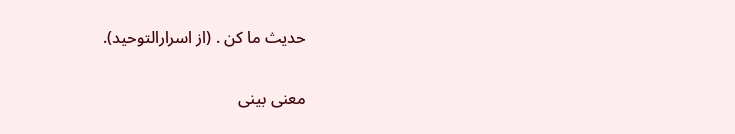حدیث ما کن . (از اسرارالتوحید).

معنی بینی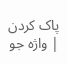پاک کردن | واژه جو